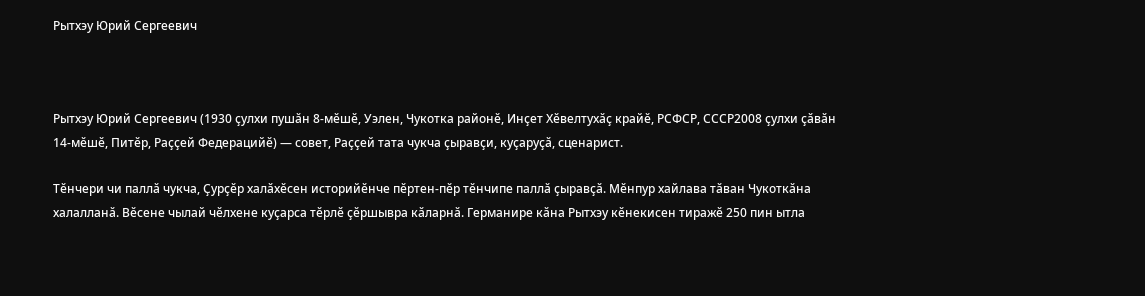Рытхэу Юрий Сергеевич



Рытхэу Юрий Сергеевич (1930 ҫулхи пушӑн 8-мӗшӗ, Уэлен, Чукотка районӗ, Инҫет Хӗвелтухӑҫ крайӗ, РСФСР, СССР2008 ҫулхи ҫӑвӑн 14-мӗшӗ, Питӗр, Раҫҫей Федерацийӗ) — совет, Раҫҫей тата чукча ҫыравҫи, куҫаруҫӑ, сценарист.

Тӗнчери чи паллӑ чукча, Ҫурҫӗр халӑхӗсен историйӗнче пӗртен-пӗр тӗнчипе паллӑ ҫыравҫӑ. Мӗнпур хайлава тӑван Чукоткӑна халалланӑ. Вӗсене чылай чӗлхене куҫарса тӗрлӗ ҫӗршывра кӑларнӑ. Германире кӑна Рытхэу кӗнекисен тиражӗ 250 пин ытла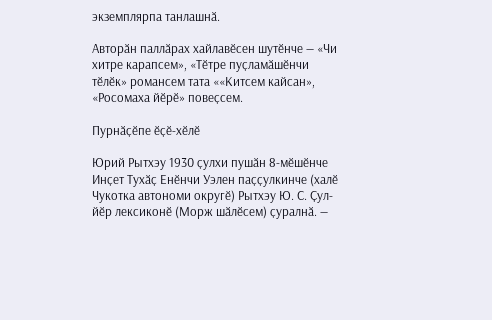экземплярпа танлашнӑ.

Авторӑн паллӑрах хайлавӗсен шутӗнче — «Чи хитре карапсем», «Тӗтре пуҫламӑшӗнчи тӗлӗк» романсем тата ««Китсем кайсан», «Росомаха йӗрӗ» повеҫсем.

Пурнӑҫӗпе ӗҫӗ-хӗлӗ

Юрий Рытхэу 1930 ҫулхи пушӑн 8-мӗшӗнче Инҫет Тухӑҫ Енӗнчи Уэлен паҫҫулкинче (халӗ Чукотка автономи округӗ) Рытхэу Ю. С. Ҫул-йӗр лексиконӗ (Морж шӑлӗсем) ҫуралнӑ. —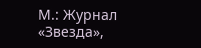М.: Журнал «Звезда»,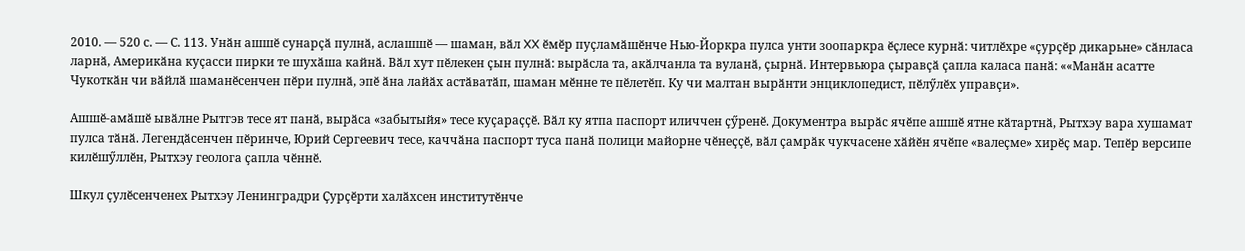2010. — 520 с. — С. 113. Унӑн ашшӗ сунарҫӑ пулнӑ, аслашшӗ — шаман, вӑл XX ӗмӗр пуҫламӑшӗнче Нью-Йоркра пулса унти зоопаркра ӗҫлесе курнӑ: читлӗхре «ҫурҫӗр дикарьне» сӑнласа ларнӑ, Америкӑна куҫасси пирки те шухӑша кайнӑ. Вӑл хут пӗлекен ҫын пулнӑ: вырӑсла та, акӑлчанла та вуланӑ, ҫырнӑ. Интервьюра ҫыравҫӑ ҫапла каласа панӑ: ««Манӑн асатте Чукоткӑн чи вӑйлӑ шаманӗсенчен пӗри пулнӑ, эпӗ ӑна лайӑх астӑватӑп, шаман мӗнне те пӗлетӗп. Ку чи малтан вырӑнти энциклопедист, пӗлӳлӗх управҫи».

Ашшӗ-амӑшӗ ывӑлне Рытгэв тесе ят панӑ, вырӑса «забытыйя» тесе куҫараҫҫӗ. Вӑл ку ятпа паспорт иличчен ҫӳренӗ. Документра вырӑс ячӗпе ашшӗ ятне кӑтартнӑ, Рытхэу вара хушамат пулса тӑнӑ. Легендӑсенчен пӗринче, Юрий Сергеевич тесе, каччӑна паспорт туса панӑ полици майорне чӗнеҫҫӗ, вӑл ҫамрӑк чукчасене хӑйӗн ячӗпе «валеҫме» хирӗҫ мар. Тепӗр версипе килӗшӳллӗн, Рытхэу геолога ҫапла чӗннӗ.

Шкул ҫулӗсенченех Рытхэу Ленинградри Ҫурҫӗрти халӑхсен институтӗнче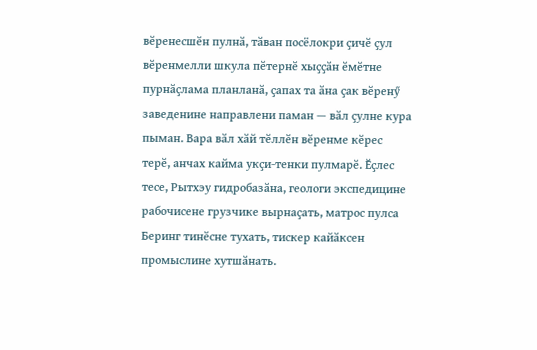вӗренесшӗн пулнӑ, тӑван посёлокри ҫичӗ ҫул вӗренмелли шкула пӗтернӗ хыҫҫӑн ӗмӗтне пурнӑҫлама планланӑ, ҫапах та ӑна ҫак вӗренӳ заведенине направлени паман — вӑл ҫулне кура пыман. Вара вӑл хӑй тӗллӗн вӗренме кӗрес терӗ, анчах кайма укҫи-тенки пулмарӗ. Ӗҫлес тесе, Рытхэу гидробазӑна, геологи экспедицине рабочисене грузчике вырнаҫать, матрос пулса Беринг тинӗсне тухать, тискер кайӑксен промыслине хутшӑнать.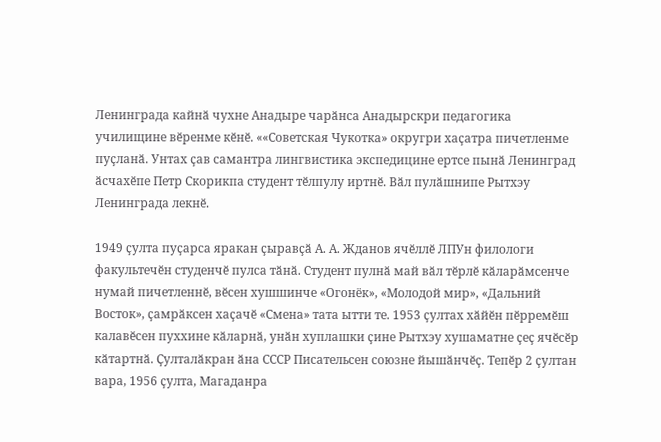Ленинграда кайнӑ чухне Анадыре чарӑнса Анадырскри педагогика училищине вӗренме кӗнӗ. ««Советская Чукотка» округри хаҫатра пичетленме пуҫланӑ. Унтах ҫав самантра лингвистика экспедицине ертсе пынӑ Ленинград ӑсчахӗпе Петр Скорикпа студент тӗлпулу иртнӗ. Вӑл пулӑшнипе Рытхэу Ленинграда лекнӗ.

1949 ҫулта пуҫарса яракан ҫыравҫӑ А. А. Жданов ячӗллӗ ЛПУн филологи факультечӗн студенчӗ пулса тӑнӑ. Студент пулнӑ май вӑл тӗрлӗ кӑларӑмсенче нумай пичетленнӗ, вӗсен хушшинче «Огонёк», «Молодой мир», «Дальний Восток», ҫамрӑксен хаҫачӗ «Смена» тата ытти те. 1953 ҫултах хӑйӗн пӗрремӗш калавӗсен пуххине кӑларнӑ, унӑн хуплашки ҫине Рытхэу хушаматне ҫеҫ ячӗсӗр кӑтартнӑ. Ҫулталӑкран ӑна СССР Писательсен союзне йышӑнчӗҫ. Тепӗр 2 ҫултан вара, 1956 ҫулта, Магаданра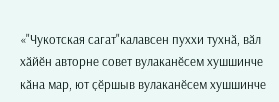«"Чукотская сагат"калавсен пуххи тухнӑ, вӑл хӑйӗн авторне совет вулаканӗсем хушшинче кӑна мар, ют ҫӗршыв вулаканӗсем хушшинче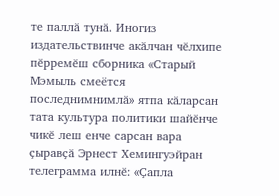те паллӑ тунӑ. Иногиз издательствинче акӑлчан чӗлхипе пӗрремӗш сборника «Старый Мэмыль смеётся последнимнимлӑ» ятпа кӑларсан тата культура политики шайӗнче чикӗ леш енче сарсан вара ҫыравҫӑ Эрнест Хемингуэйран телеграмма илнӗ: «Ҫапла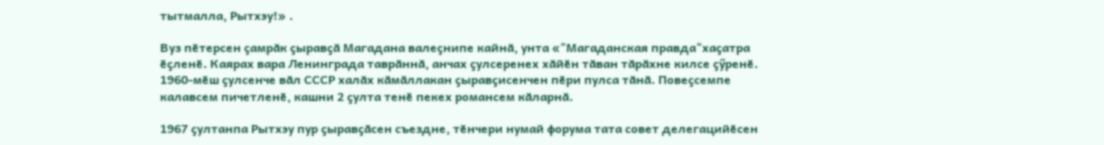тытмалла, Рытхэу!» .

Вуз пӗтерсен ҫамрӑк ҫыравҫӑ Магадана валеҫнипе кайнӑ, унта «"Магаданская правда"хаҫатра ӗҫленӗ. Каярах вара Ленинграда таврӑннӑ, анчах ҫулсеренех хӑйӗн тӑван тӑрӑхне килсе ҫӳренӗ. 1960-мӗш ҫулсенче вӑл СССР халӑх кӑмӑллакан ҫыравҫисенчен пӗри пулса тӑнӑ. Повеҫсемпе калавсем пичетленӗ, кашни 2 ҫулта тенӗ пекех романсем кӑларнӑ.

1967 ҫултанпа Рытхэу пур ҫыравҫӑсен съездне, тӗнчери нумай форума тата совет делегацийӗсен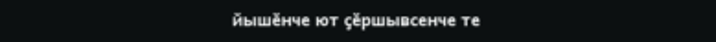йышӗнче ют ҫӗршывсенче те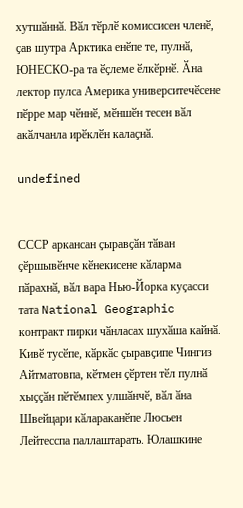хутшӑннӑ. Вӑл тӗрлӗ комиссисен членӗ, ҫав шутра Арктика енӗпе те, пулнӑ, ЮНЕСКО-ра та ӗҫлеме ӗлкӗрнӗ. Ӑна лектор пулса Америка университечӗсене пӗрре мар чӗннӗ, мӗншӗн тесен вӑл акӑлчанла ирӗклӗн калаҫнӑ.

undefined


СССР аркансан ҫыравҫӑн тӑван ҫӗршывӗнче кӗнекисене кӑларма пӑрахнӑ, вӑл вара Нью-Йорка куҫасси тата National Geographic контракт пирки чӑнласах шухӑша кайнӑ. Кивӗ тусӗпе, кӑркӑс ҫыравҫипе Чингиз Айтматовпа, кӗтмен ҫӗртен тӗл пулнӑ хыҫҫӑн пӗтӗмпех улшӑнчӗ, вӑл ӑна Швейцари кӑлараканӗпе Люсьен Лейтесспа паллаштарать. Юлашкине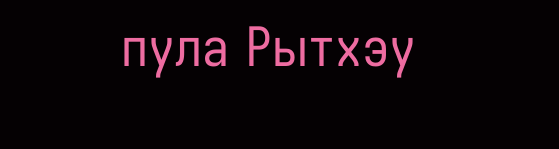пула Рытхэу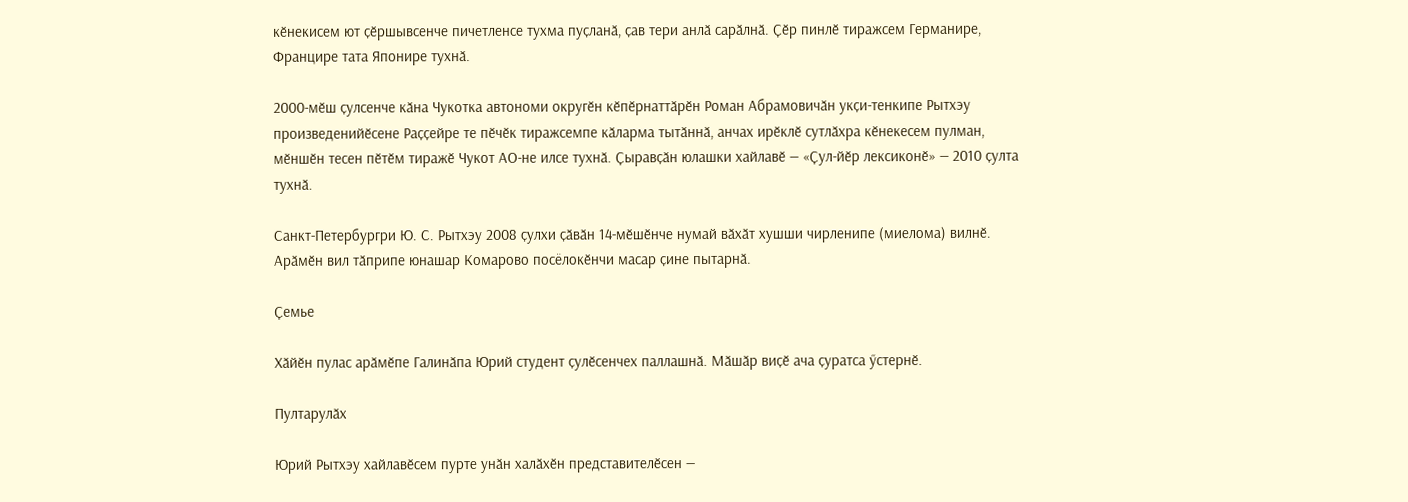кӗнекисем ют ҫӗршывсенче пичетленсе тухма пуҫланӑ, ҫав тери анлӑ сарӑлнӑ. Ҫӗр пинлӗ тиражсем Германире, Францире тата Японире тухнӑ.

2000-мӗш ҫулсенче кӑна Чукотка автономи округӗн кӗпӗрнаттӑрӗн Роман Абрамовичӑн укҫи-тенкипе Рытхэу произведенийӗсене Раҫҫейре те пӗчӗк тиражсемпе кӑларма тытӑннӑ, анчах ирӗклӗ сутлӑхра кӗнекесем пулман, мӗншӗн тесен пӗтӗм тиражӗ Чукот АО-не илсе тухнӑ. Ҫыравҫӑн юлашки хайлавӗ — «Ҫул-йӗр лексиконӗ» — 2010 ҫулта тухнӑ.

Санкт-Петербургри Ю. С. Рытхэу 2008 ҫулхи ҫӑвӑн 14-мӗшӗнче нумай вӑхӑт хушши чирленипе (миелома) вилнӗ. Арӑмӗн вил тӑприпе юнашар Комарово посёлокӗнчи масар ҫине пытарнӑ.

Ҫемье

Хӑйӗн пулас арӑмӗпе Галинӑпа Юрий студент ҫулӗсенчех паллашнӑ. Мӑшӑр виҫӗ ача ҫуратса ӳстернӗ.

Пултарулӑх

Юрий Рытхэу хайлавӗсем пурте унӑн халӑхӗн представителӗсен —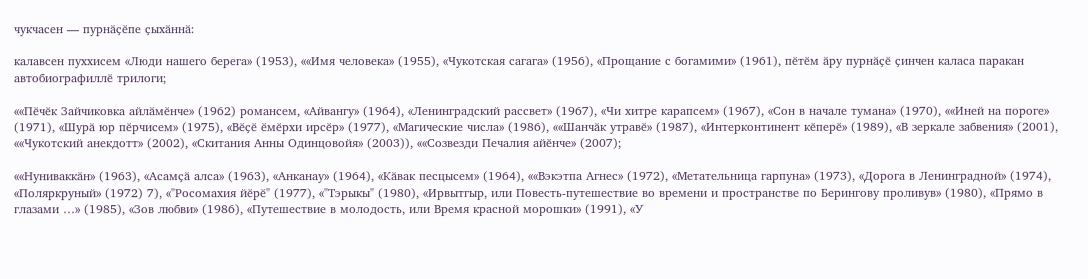чукчасен — пурнӑҫӗпе ҫыхӑннӑ:

калавсен пуххисем «Люди нашего берега» (1953), ««Имя человека» (1955), «Чукотская сагага» (1956), «Прощание с богамими» (1961), пӗтӗм ӑру пурнӑҫӗ ҫинчен каласа паракан автобиографиллӗ трилоги;

««Пӗчӗк Зайчиковка айлӑмӗнче» (1962) романсем, «Айвангу» (1964), «Ленинградский рассвет» (1967), «Чи хитре карапсем» (1967), «Сон в начале тумана» (1970), ««Иней на пороге» (1971), «Шурӑ юр пӗрчисем» (1975), «Вӗҫӗ ӗмӗрхи ирсӗр» (1977), «Магические числа» (1986), ««Шанчӑк утравӗ» (1987), «Интерконтинент кӗперӗ» (1989), «В зеркале забвения» (2001), ««Чукотский анекдотт» (2002), «Скитания Анны Одинцовойя» (2003)), ««Созвезди Печалия айӗнче» (2007);

««Нуниваккӑн» (1963), «Асамҫӑ алса» (1963), «Анканау» (1964), «Кӑвак песцысем» (1964), ««Вэкэтпа Агнес» (1972), «Метательница гарпуна» (1973), «Дорога в Ленинградной» (1974), «Поляркруный» (1972) 7), «"Росомахия йӗрӗ" (1977), «"Тэрыкы" (1980), «Ирвытгыр, или Повесть-путешествие во времени и пространстве по Берингову проливув» (1980), «Прямо в глазами …» (1985), «Зов любви» (1986), «Путешествие в молодость, или Время красной морошки» (1991), «У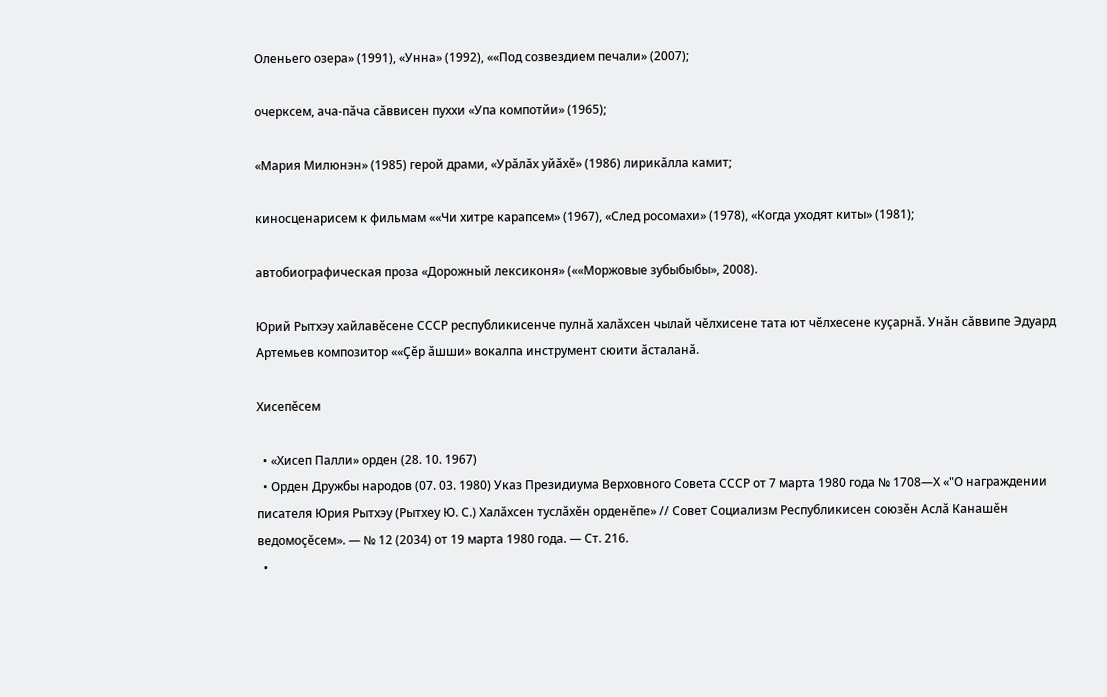Оленьего озера» (1991), «Унна» (1992), ««Под созвездием печали» (2007);

очерксем, ача-пӑча сӑввисен пуххи «Упа компотйи» (1965);

«Мария Милюнэн» (1985) герой драми, «Урӑлӑх уйӑхӗ» (1986) лирикӑлла камит;

киносценарисем к фильмам ««Чи хитре карапсем» (1967), «След росомахи» (1978), «Когда уходят киты» (1981);

автобиографическая проза «Дорожный лексиконя» (««Моржовые зубыбыбы», 2008).

Юрий Рытхэу хайлавӗсене СССР республикисенче пулнӑ халӑхсен чылай чӗлхисене тата ют чӗлхесене куҫарнӑ. Унӑн сӑввипе Эдуард Артемьев композитор ««Ҫӗр ӑшши» вокалпа инструмент сюити ӑсталанӑ.

Хисепӗсем

  • «Хисеп Палли» орден (28. 10. 1967)
  • Орден Дружбы народов (07. 03. 1980) Указ Президиума Верховного Совета СССР от 7 марта 1980 года № 1708—Х «"О награждении писателя Юрия Рытхэу (Рытхеу Ю. С.) Халӑхсен туслӑхӗн орденӗпе» // Совет Социализм Республикисен союзӗн Аслӑ Канашӗн ведомоҫӗсем». — № 12 (2034) от 19 марта 1980 года. — Ст. 216.
  •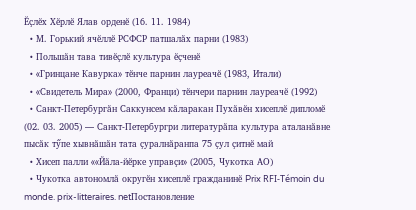Ӗҫлӗх Хӗрлӗ Ялав орденӗ (16. 11. 1984)
  • М. Горький ячӗллӗ РСФСР патшалӑх парни (1983)
  • Польшӑн тава тивӗҫлӗ культура ӗҫченӗ
  • «Гринцане Кавурка» тӗнче парнин лауреачӗ (1983, Итали)
  • «Свидетель Мира» (2000, Франци) тӗнчери парнин лауреачӗ (1992)
  • Санкт-Петербургӑн Саккунсем кӑларакан Пухӑвӗн хисеплӗ дипломӗ (02. 03. 2005) — Санкт-Петербургри литературӑпа культура аталанӑвне пысӑк тӳпе хывнӑшӑн тата ҫуралнӑранпа 75 ҫул ҫитнӗ май
  • Хисеп палли ««Йӑла-йӗрке управҫи» (2005, Чукотка АО)
  • Чукотка автономлӑ округӗн хисеплӗ гражданинӗ Prix RFI-Témoin du monde. prix-litteraires. netПостановление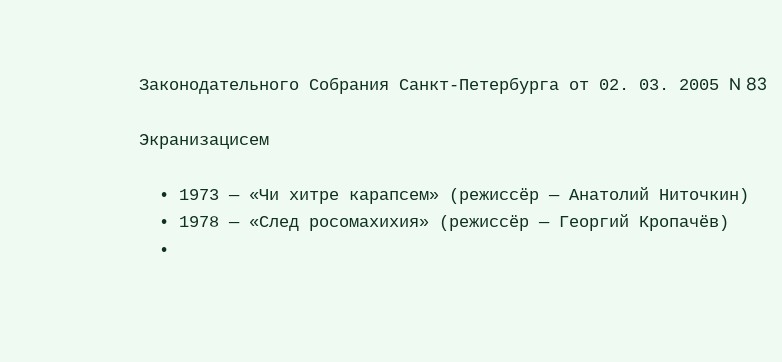Законодательного Собрания Санкт-Петербурга от 02. 03. 2005 N 83

Экранизацисем

  • 1973 — «Чи хитре карапсем» (режиссёр — Анатолий Ниточкин)
  • 1978 — «След росомахихия» (режиссёр — Георгий Кропачёв)
  •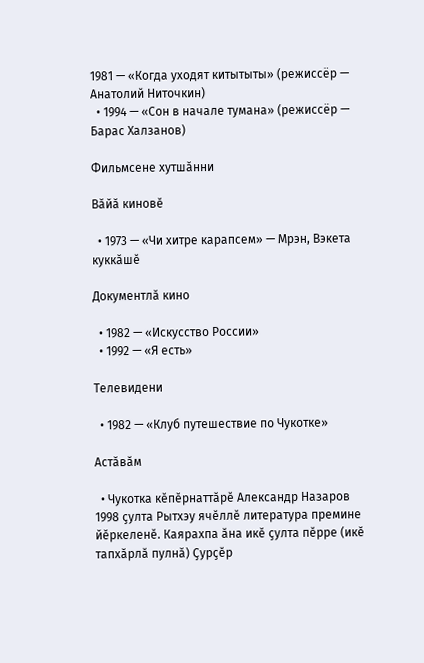1981 — «Когда уходят китытыты» (режиссёр — Анатолий Ниточкин)
  • 1994 — «Сон в начале тумана» (режиссёр — Барас Халзанов)

Фильмсене хутшӑнни

Вӑйӑ киновӗ

  • 1973 — «Чи хитре карапсем» — Мрэн, Вэкета куккӑшӗ

Документлӑ кино

  • 1982 — «Искусство России»
  • 1992 — «Я есть»

Телевидени

  • 1982 — «Клуб путешествие по Чукотке»

Астӑвӑм

  • Чукотка кӗпӗрнаттӑрӗ Александр Назаров 1998 ҫулта Рытхэу ячӗллӗ литература премине йӗркеленӗ. Каярахпа ӑна икӗ ҫулта пӗрре (икӗ тапхӑрлӑ пулнӑ) Ҫурҫӗр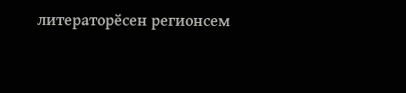литераторӗсен регионсем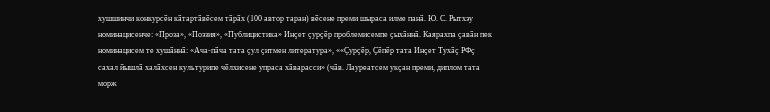хушшинчи конкурсӗн кӑтартӑвӗсем тӑрӑх (100 автор таран) вӗсене преми шыраса илме панӑ. Ю. С. Рытхэу номинацисенче: «Проза», «Поэзия», «Публицистика» Инҫет ҫурҫӗр проблемисемпе ҫыхӑннӑ. Каярахпа ҫавӑн пек номинацисем те хушӑннӑ: «Ача-пӑча тата ҫул ҫитмен литература», ««Ҫурҫӗр, Ҫӗпӗр тата Инҫет Тухӑҫ РФҫ сахал йышлӑ халӑхсен культурипе чӗлхисене упраса хӑварасси» (чӑв. Лауреатсем укҫан преми, диплом тата морж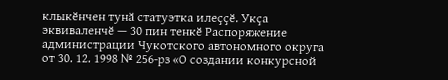клыкӗнчен тунӑ статуэтка илеҫҫӗ. Укҫа эквиваленчӗ — 30 пин тенкӗ Распоряжение администрации Чукотского автономного округа от 30. 12. 1998 № 256-рз «О создании конкурсной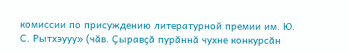комиссии по присуждению литературной премии им. Ю. С. Рытхэууу» (чӑв. Ҫыравҫӑ пурӑннӑ чухне конкурсӑн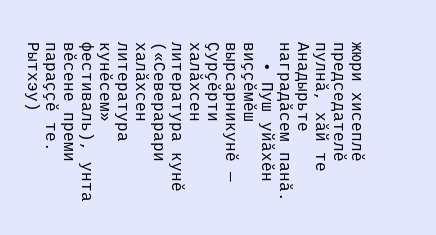жюри хисеплӗ председателӗ пулнӑ, хӑй те Анадырьте наградӑсем панӑ.
  • Пуш уйӑхӗн виҫҫӗмӗш вырсарникунӗ — Ҫурҫӗрти халӑхсен литература кунӗ («Северарари халӑхсен литература кунӗсем» фестиваль), унта вӗсене преми параҫҫӗ те. Рытхэу)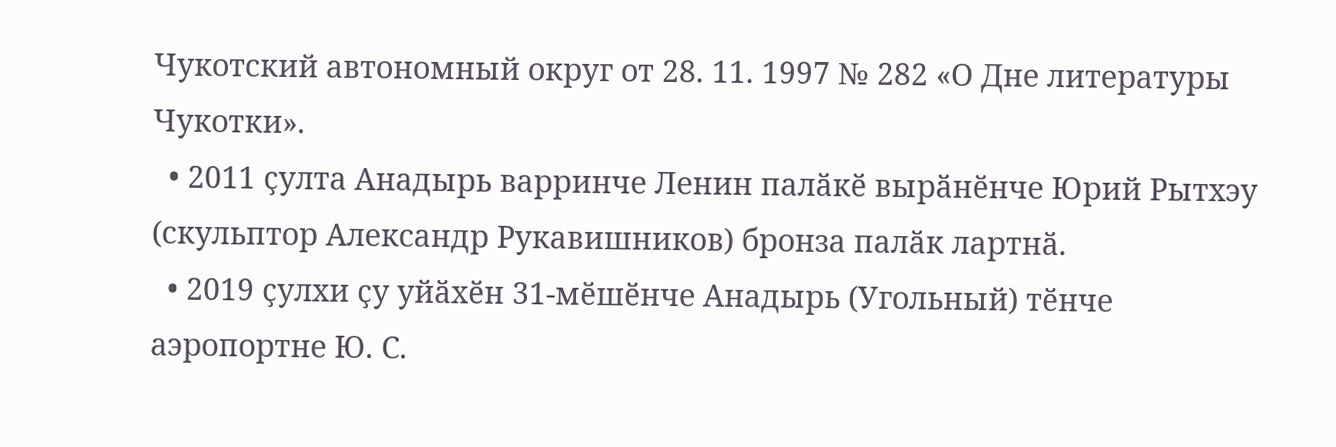Чукотский автономный округ от 28. 11. 1997 № 282 «О Дне литературы Чукотки».
  • 2011 ҫулта Анадырь варринче Ленин палӑкӗ вырӑнӗнче Юрий Рытхэу (скульптор Александр Рукавишников) бронза палӑк лартнӑ.
  • 2019 ҫулхи ҫу уйӑхӗн 31-мӗшӗнче Анадырь (Угольный) тӗнче аэропортне Ю. С.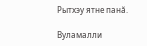Рытхэу ятне панӑ.

Вуламалли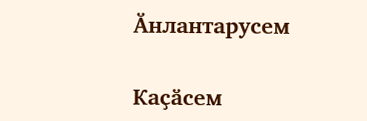Ӑнлантарусем

Каҫӑсем